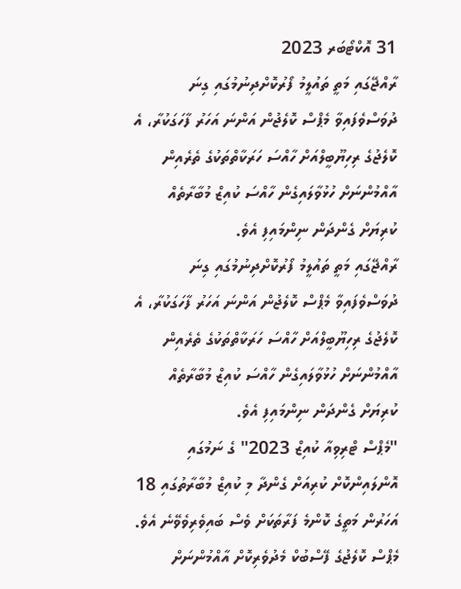31 އޮކްޓޯބަރ 2023
ރާއްޖޭގައި މަތީ ތައުލީމު ފޯރުކޮށްދިނުމުގައި ގިނަ ދުވަސްވެފައިވާ މެޕްސް ކޮލެޖުން އަންނަ އަހަރު ފާހަގަކުރާ، އެ ކޮލެޖުގެ ރިހިޔޫބީލްއަށް ހާއްސަ ހަރަކާތްތަކުގެ ތެރެއިން އާއްމުންނަށް ހުޅުވާލައިގެން ހާއްސަ ކުއިޒް މުބާރާތެއް ކުރިޔަށް ގެންދަން ނިންމައިފި އެވެ.
ރާއްޖޭގައި މަތީ ތައުލީމު ފޯރުކޮށްދިނުމުގައި ގިނަ ދުވަސްވެފައިވާ މެޕްސް ކޮލެޖުން އަންނަ އަހަރު ފާހަގަކުރާ، އެ ކޮލެޖުގެ ރިހިޔޫބީލްއަށް ހާއްސަ ހަރަކާތްތަކުގެ ތެރެއިން އާއްމުންނަށް ހުޅުވާލައިގެން ހާއްސަ ކުއިޒް މުބާރާތެއް ކުރިޔަށް ގެންދަން ނިންމައިފި އެވެ.
"މެޕްސް ޓްރިވިއާ ކުއިޒް 2023" ގެ ނަމުގައި އޮންލައިންކޮށް ކުރިއަށް ގެންދާ މި ކުއިޒް މުބާރާތުގައި 18 އަހަރުން މަތީގެ ކޮންމެ ފަރާތަކަށް ވެސް ބައިވެރިވެވޭނެ އެވެ.
މެޕްސް ކޮލެޖުގެ ފޭސްބުކް މެދުވެރިކޮށް އާއްމުންނަށް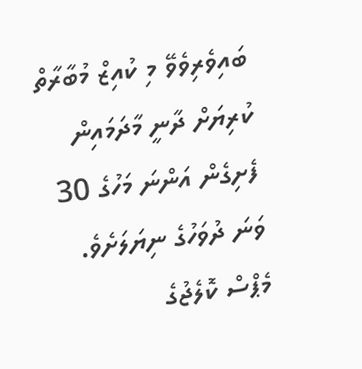ބައިވެރިވެވޭ މި ކުއިޒް މުބާރާތް ކުރިޔަށް ދާނީ މާދަމައިން ފެށިގެން އަންނަ މަހުގެ 30 ވަނަ ދުވަހުގެ ނިޔަލަށެވެ.
މެޕްސް ކޮލެޖުގެ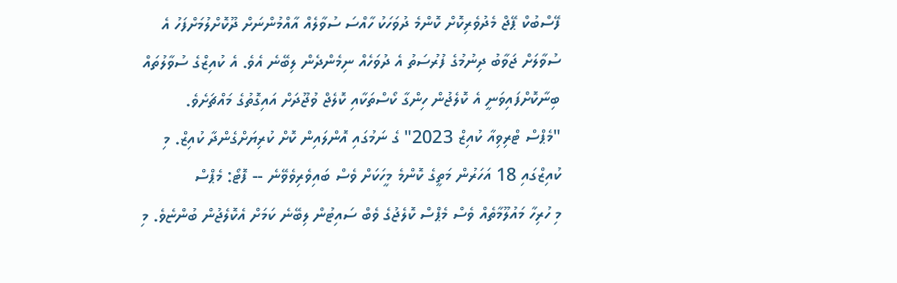ފޭސްބުކް ޕޭޖް މެދުވެރިކޮށް ކޮންމެ ދުވަހަކު ހާއްސަ ސުވާލެއް އާއްމުންނަށް ދޫކޮށްލުމަށްފަހު އެ ސުވާލަށް ޖަވާބު ދިނުމުގެ ފުރުސަތު އެ ދުވަހެއް ނިމެންދެން ލިބޭނެ އެވެ. އެ ކުއިޒްގެ ސުވާލުތައް ބިނާކޮށްފައިވަނީ އެ ކޮލެޖުން ހިންގާ ކޯސްތަކާއި ކޮލެޖް ވުޖޫދަށް އައިގޮތުގެ މައްޗަށެވެ.
"މެޕްސް ޓްރިވިއާ ކުއިޒް 2023" ގެ ނަމުގައި އޮންލައިން ކޮށް ކުރިޔަށްގެންދާ ކުއިޒް. މި ކުއިޒްގައި 18 އަހަރުން މަތީގެ ކޮންމެ މީހަކަށް ވެސް ބައިވެރިވެވޭނެ -- ފޮޓޯ: މެޕްސް
މި ހުރިހާ މައުލޫމާތެއް ވެސް މެޕްސް ކޮލެޖުގެ ވެބް ސައިޓުން ލިބޭނެ ކަމަށް އެކޮލެޖުން ބުންޏެވެ. މި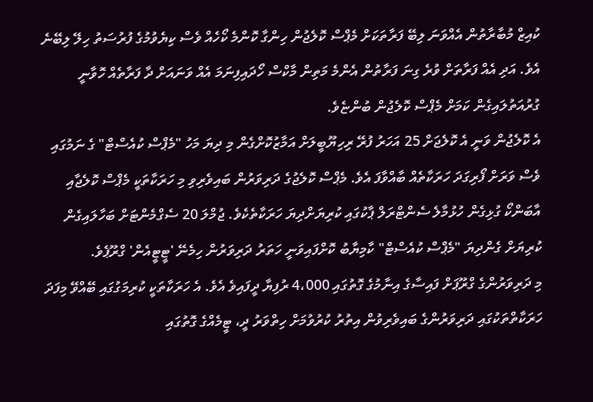ކުއިޒް މުބާރާތުން އެއްވަނަ ލިބޭ ފަރާތަކަށް މެޕްސް ކޮލެޖުން ހިންގާ ކޮންމެ ކޯހެއް ވެސް ކިޔެވުމުގެ ފުރުސަތު ހިލޭ ލިބޭނެ އެވެ. އަދި އެއް ފަރާތަށް ވުރެ ގިނަ ފަރާތުން އެންމެ މަތިން މާކްސް ހޯދައިފިނަމަ އެއް ވަނައަށް ދާ ފަރާތެއް ހޮވާނީ ގުރުއަތުލައިގެން ކަމަށް މެޕްސް ކޮލެޖުން ބުންޏެވެ.
އެ ކޮލެޖުން ވަނީ އެ ކޮލެޖަށް 25 އަހަރު ފުރޭ ރިހިޔޫބީލަށް އަމާޒުކޮށްގެން މި ދިޔަ މަހު "މެޕްސް ކުއެސްޓް" ގެ ނަމުގައި ވެސް ވަރަށް ފޯރިގަދަ ހަރަކާތެއް ބާއްވާފަ އެވެ. މެޕްސް ކޮލެޖުގެ ދަރިވަރުން ބައިވެރިވި މި ހަރަކާތަކީ މެޕްސް ކޮލެޖާއި އާބަންކޯ ގުޅިގެން ހުޅުމާލެ ސެންޓްރަލް ޕާކުގައި ކުރިޔަށްދިޔަ ހަރަކާތެކެވެ. ޖުމްލަ 20 ސެގްމެންޓަށް ބަހާލައިގެން ކުރިޔަށް ގެންދިޔަ "މެޕްސް ކުއެސްޓް" ކާމިޔާބު ކޮށްފައިވަނީ ހަތަރު ދަރިވަރުން ހިމެނޭ 'ޓީޓީއެން' ގްރޫޕެވެ.
މި ދަރިވަރުންގެ ގްރޫޕަށް ފައިސާގެ އިނާމުގެ ގޮތުގައި 4،000 ރުފިޔާ ދީފައިވެ އެވެ. އެ ހަރަކާތަކީ ކުރިމަގުގައި ބޭއްވޭ މިފަދަ ހަރަކާތްތަކުގައި ދަރިވަރުންގެ ބައިވެރިވުން އިތުރު ކުރުވުމަށް ހިތްވަރު ދީ، ޓީމެއްގެ ގޮތުގައި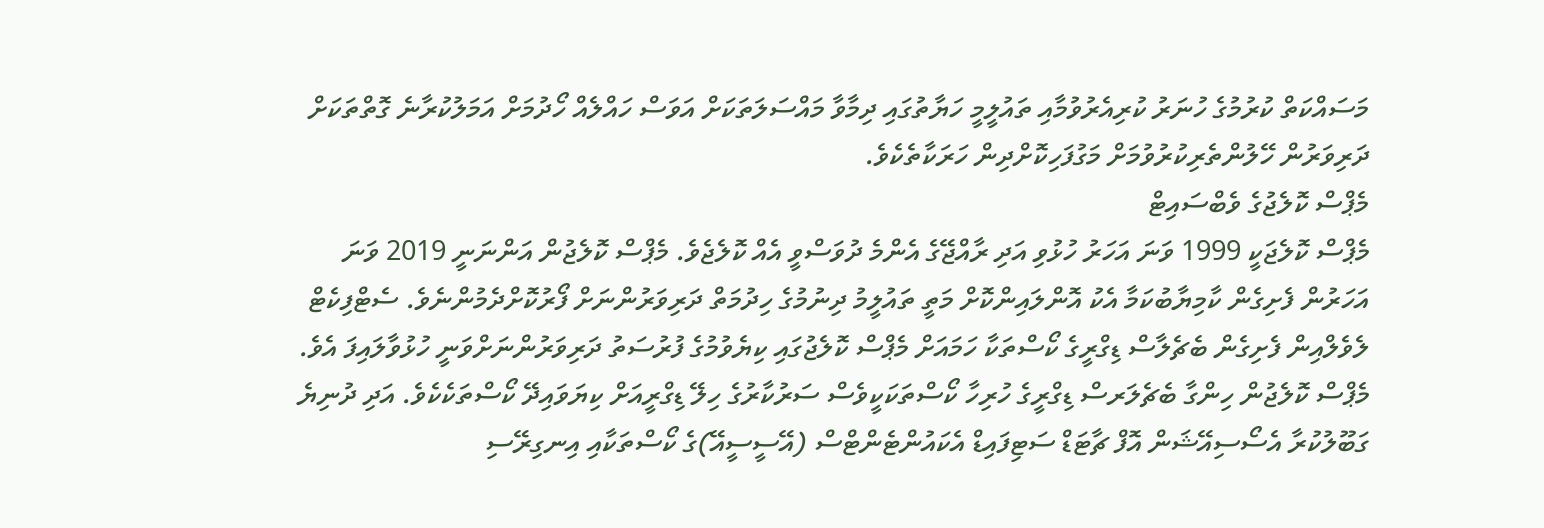މަސައްކަތް ކުރުމުގެ ހުނަރު ކުރިއެރުވުމާއި ތައުލީމީ ހަޔާތުގައި ދިމާވާ މައްސަލަތަކަށް އަވަސް ހައްލެއް ހޯދުމަށް އަމަލުކުރާނެ ގޮތްތަކަށް ދަރިވަރުން ހޭލުންތެރިކުރުވުމަށް މަގުފަހިކޮށްދިން ހަރަކާތެކެވެ.
މެޕްސް ކޮލެޖުގެ ވެބްސައިޓް
މެޕްސް ކޮލެޖަކީ 1999 ވަނަ އަހަރު ހުޅުވި އަދި ރާއްޖޭގެ އެންމެ ދުވަސްވީ އެއް ކޮލެޖެވެ. މެޕްސް ކޮލެޖުން އަންނަނީ 2019 ވަނަ އަހަރުން ފެށިގެން ކާމިޔާބުކަމާ އެކު އޮންލައިންކޮށް މަތީ ތައުލީމު ދިނުމުގެ ހިދުމަތް ދަރިވަރުންނަށް ފޯރުކޮށްދެމުންނެވެ. ސެޓްފިކެޓް ލެވެލްއިން ފެށިގެން ބެޗެލާސް ޑިގްރީގެ ކޯސްތަކާ ހަމައަށް މެޕްސް ކޮލެޖުގައި ކިޔެވުމުގެ ފުރުސަތު ދަރިވަރުންނަށްވަނީ ހުޅުވާލައިފަ އެވެ.
މެޕްސް ކޮލެޖުން ހިންގާ ބެޗެލަރސް ޑިގްރީގެ ހުރިހާ ކޯސްތަކަކީވެސް ސަރުކާރުގެ ހިލޭ ޑިގްރީއަށް ކިޔަވައިދޭ ކޯސްތަކެކެވެ. އަދި ދުނިޔެ ގަބޫލުކުރާ އެސޯސިއޭޝަން އޮފް ޗާޓަޑް ސަޓިފައިޑް އެކައުންޓެންޓްސް (އޭސީސީއޭ)ގެ ކޯސްތަކާއި އިނގިރޭސި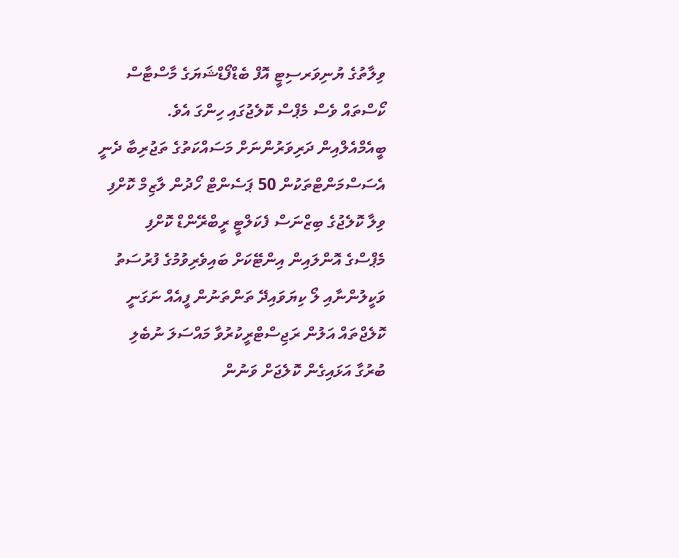ވިލާތުގެ ޔުނިވަރސިޓީ އޮފް ބެޑްފޯޑްޝަޔަގެ މާސްޓާސް ކޯސްތައް ވެސް މެޕްސް ކޮލެޖުގައި ހިންގަ އެވެ.
ބީއެމްއެލްއިން ދަރިވަރުންނަށް މަސައްކަތުގެ ތަޖުރިބާ ދެނީ
އެސަސްމަންޓްތަކުން 50 ޕަސެންޓް ހޯދުން ލާޒިމް ކޮށްފި
ވިލާ ކޮލެޖުގެ ބިޒްނަސް ފެކަލްޓީ ރީބްރޭންޑް ކޮށްފި
މެޕްސްގެ އޮންލައިން އިންޓޭކަށް ބައިވެރިވުމުގެ ފުރުސަތު
ވަކީލުންނާއި ލޯ ކިޔަވައިދޭ ތަންތަނުން ފީއެއް ނަގަނީ
ކޮލެޖްތައް އަލުން ރަޖިސްޓްރީކުރުވާ މައްސަލަ ނުބެލި
ބުރުގާ އަޅައިގެން ކޮލެޖަށް ވަނުން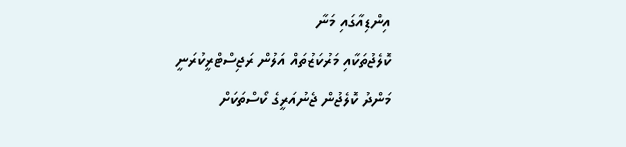އިންޑިއާގައި މަނާ
ކޮލެޖުތަކާއި މަރުކަޒުތައް އަލުން ރަޖިސްޓްރީކުރަނީ
މަންދު ކޮލެޖުން ޖެނުއަރީގެ ކޯސްތަކަށް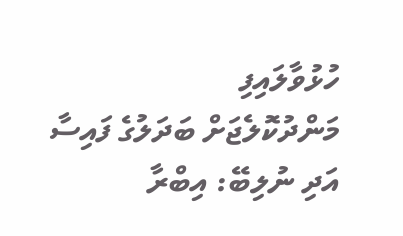ހުޅުވާލައިފި
މަންދުކޮލެޖަށް ބަދަލުގެ ފައިސާ އަދި ނުލިބޭ: އިބްރާ